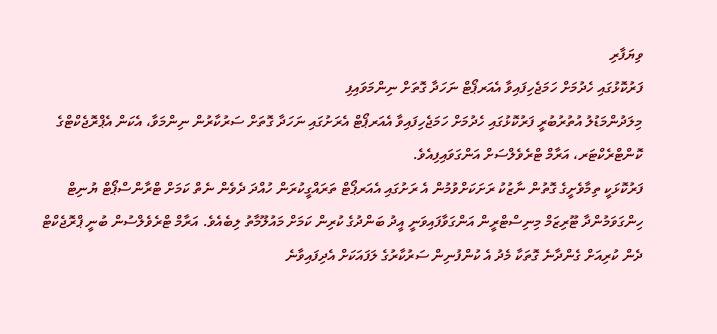ވިޔަފާރި
ފަރުކޮޅުގައި ހެދުމަށް ހަމަޖެހިފައިވާ އެއަރޕޯޓް ނަހަދާ ގޮތަށް ނިންމަވައިފި
މިލަދުންމަޑުލު އުތުރުބުރީ ފަރުކޮޅުގައި ހެދުމަށް ހަމަޖެހިފައިވާ އެއަރޕޯޓް އެރަށުގައި ނަހަދާ ގޮތަށް ސަރުކާރުން ނިންމަވާ، އެކަން އެޕްރޮޖެކްޓްގެ ކޮންޓްރެކްޓަރ، އަރާމް ޓްރެވެލްސަށް އަންގަވައިފިއެވެ.
ފަރުކޮޅަކީ ތިމާވެށީގެ ގޮތުން ނާޒުކު ރަށަކަށްވުމުން އެ ރަށުގައި އެއަރޕޯޓް ތަރައްގީކުރަން ހުއްދަ ދެވެން ނެތް ކަމަށް ޓްރާންސްޕޯޓް ޔުނިޓް ހިންގަވަމުންދާ ޓޫރިޒަމް މިނިސްޓްރީން އަންގަވާފައިވަނީ އީދު ބަންދުގެ ކުރިން ކަމަށް މައުލޫމާތު ލިބެއެވެ. އަރާމް ޓްރެވެލްސުން ބުނީ ޕްރޮޖެކްޓް ދެން ކުރިއަށް ގެންދާނެ ގޮތަކާ މެދު އެ ކުންފުނިން ސަރުކާރުގެ ލަފައަކަށް އެދިފައިވާނެ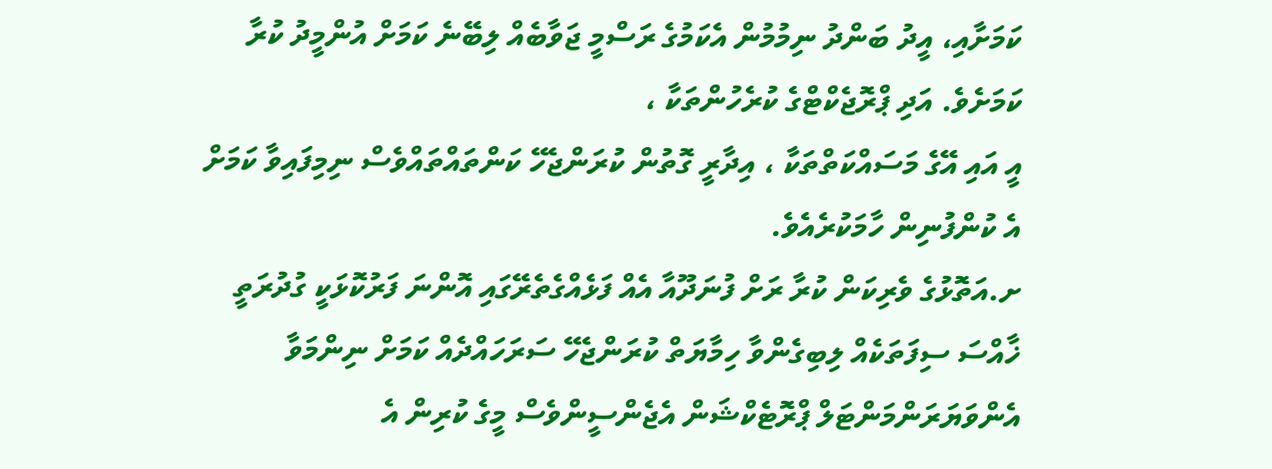ކަމަށާއި، އީދު ބަންދު ނިމުމުން އެކަމުގެ ރަސްމީ ޖަވާބެއް ލިބޭނެ ކަމަށް އުންމީދު ކުރާ ކަމަށެވެ. އަދި ޕްރޮޖެކްޓްގެ ކުރެހުންތަކާ ،
އީ އައި އޭގެ މަސައްކަތްތަކާ ، އިދާރީ ގޮތުން ކުރަންޖެހޭ ކަންތައްތައްވެސް ނިމިފައިވާ ކަމަށް އެ ކުންފުނިން ހާމަކުރެއެވެ.
ށ.އަތޮޅުގެ ވެރިކަން ކުރާ ރަށް ފުނަދޫއާ އެއް ފަޅެއްގެތެރޭގައި އޮންނަ ފަރުކޮޅަކީ ގުދުރަތީ ޚާއްސަ ސިފަތަކެއް ލިބިގެންވާ ހިމާޔަތް ކުރަންޖެހޭ ސަރަހައްދެއް ކަމަށް ނިންމަވާ އެންވަޔަރަންމަންޓަލް ޕްރޮޓެކްޝަން އެޖެންސީންވެސް މީގެ ކުރިން އެ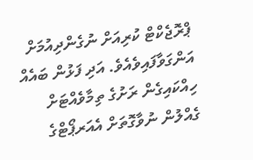ޕްރޮޖެކްޓް ކުރިއަށް ނުގެންދިއުމަށް އަންގަވާފައިވެއެވެ. އަދި ފަޅުން ބައެއް ހިއްކައިގެން ރަށުގެ ތިމާވެއްޓަށް ގެއްލުން ނުވާގޮތަށް އެއަރޕޯޓްގެ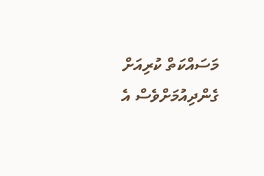މަސައްކަތް ކުރިއަށް ގެންދިއުމަށްވެސް އެ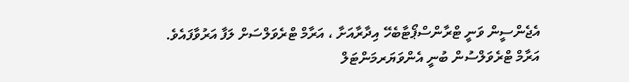އެޖެންސީން ވަނީ ޓްރާންސްޕޯޓާބެހޭ އިދާރާއަށާ ، އަރާމް ޓްރެވަލްސަށް ލަފާ އަރުވާފައެވެ.
އަރާމް ޓްރެވަލްސުން ބުނީ އެންވަޔަރމަންޓަލް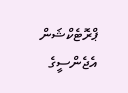ޕްރޮޓެކްޝަން އެޖެންސީގެ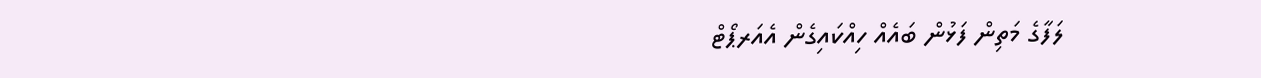ލަފާގެ މަތިން ފަޅުން ބައެއް ހިއްކައިގެން އެއަރޕޯޓް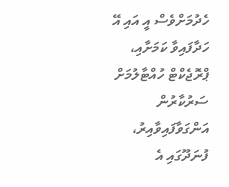ހެދުމަށްވެސް އީ އައި އޭ ހަދާފައިވާ ކަމަށާއި، ޕްރޮޖެކްޓް ހުއްޓާލުމަށް ސަރުކާރުން އަންގަވާފައިވާއިރު، ފުނަދޫގައި އެ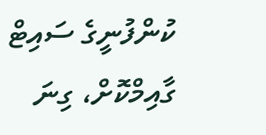ކުންފުނީގެ ސައިޓް ގާއިމްކޮށް، ގިނަ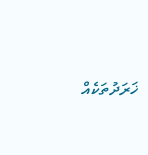ޚަރަދުތަކެއް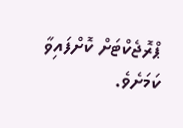ޕްރޮޖެކްޓަށް ކޮށްފައިވާ ކަމަށެވެ.